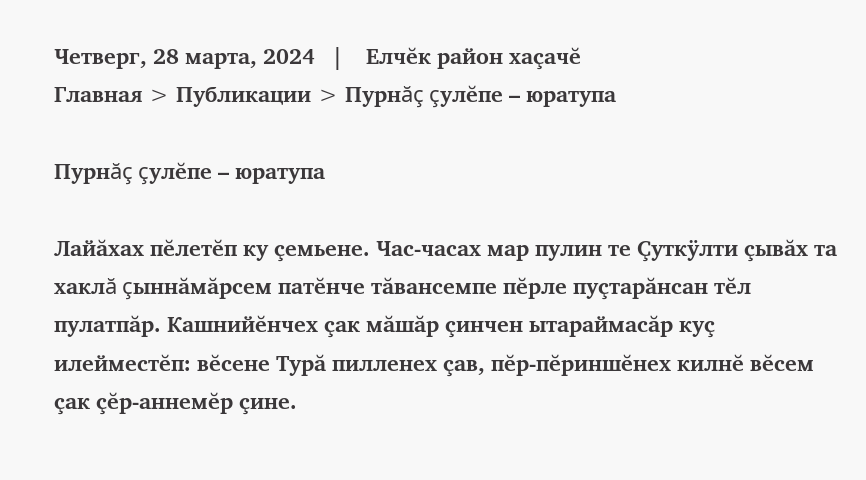Четверг, 28 марта, 2024   |    Елчĕк район хаçачĕ
Главная > Публикации > Пурнăç çулĕпе – юратупа

Пурнăç çулĕпе – юратупа

Лайăхах пĕлетĕп ку çемьене. Час-часах мар пулин те Çуткÿлти çывăх та хаклă çыннăмăрсем патĕнче тăвансемпе пĕрле пуçтарăнсан тĕл пулатпăр. Кашнийĕнчех çак мăшăр çинчен ытараймасăр куç илейместĕп: вĕсене Турă пилленех çав, пĕр-пĕриншĕнех килнĕ вĕсем çак çĕр-аннемĕр çине.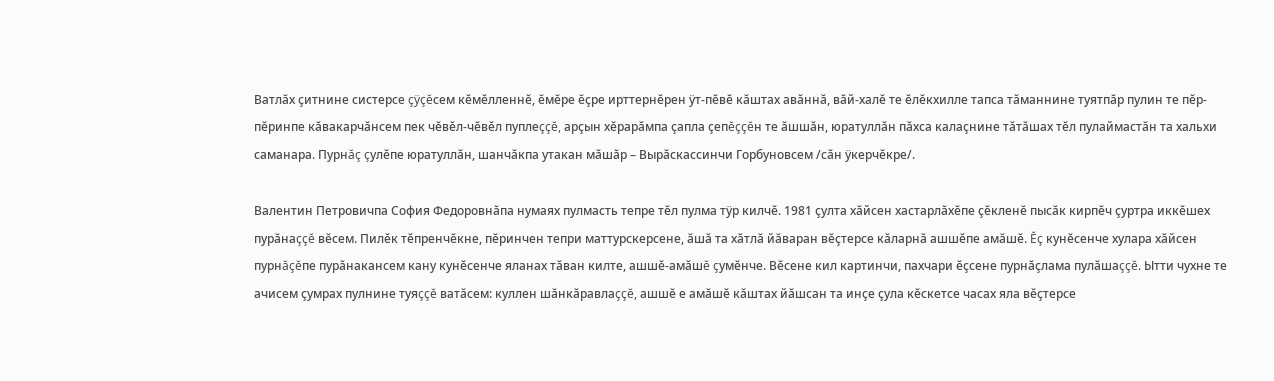Ватлăх çитнине систерсе çÿçĕсем кĕмĕлленнĕ, ĕмĕре ĕçре ирттернĕрен ÿт-пĕвĕ кăштах авăннă, вăй-халĕ те ĕлĕкхилле тапса тăманнине туятпăр пулин те пĕр-пĕринпе кăвакарчăнсем пек чĕвĕл-чĕвĕл пуплеççĕ, арçын хĕрарăмпа çапла çепĕççĕн те ăшшăн, юратуллăн пăхса калаçнине тăтăшах тĕл пулаймастăн та хальхи саманара. Пурнăç çулĕпе юратуллăн, шанчăкпа утакан мăшăр – Вырăскассинчи Горбуновсем /сăн ÿкерчĕкре/.

Валентин Петровичпа София Федоровнăпа нумаях пулмасть тепре тĕл пулма тÿр килчĕ. 1981 çулта хăйсен хастарлăхĕпе çĕкленĕ пысăк кирпĕч çуртра иккĕшех пурăнаççĕ вĕсем. Пилĕк тĕпренчĕкне, пĕринчен тепри маттурскерсене, ăшă та хăтлă йăваран вĕçтерсе кăларнă ашшĕпе амăшĕ. Ĕç кунĕсенче хулара хăйсен пурнăçĕпе пурăнакансем кану кунĕсенче яланах тăван килте, ашшĕ-амăшĕ çумĕнче. Вĕсене кил картинчи, пахчари ĕçсене пурнăçлама пулăшаççĕ. Ытти чухне те ачисем çумрах пулнине туяççĕ ватăсем: куллен шăнкăравлаççĕ, ашшĕ е амăшĕ кăштах йăшсан та инçе çула кĕскетсе часах яла вĕçтерсе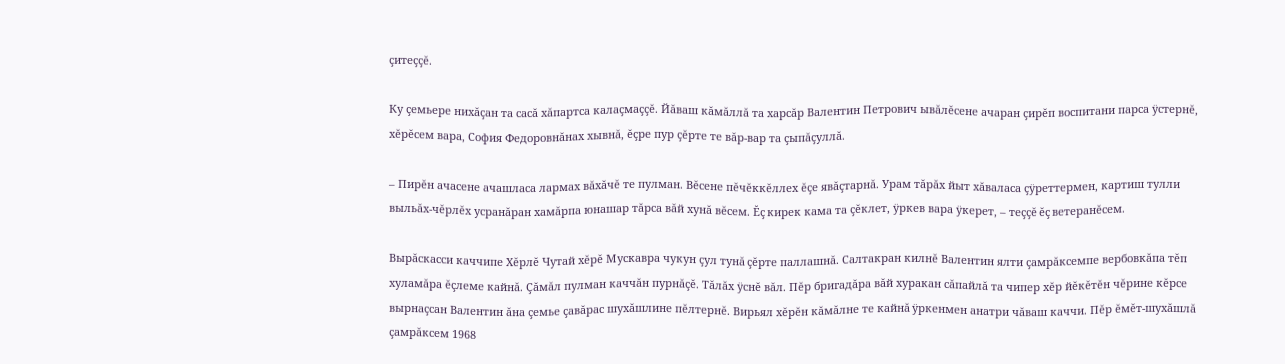çитеççĕ.

Ку çемьере нихăçан та сасă хăпартса калаçмаççĕ. Йăваш кăмăллă та харсăр Валентин Петрович ывăлĕсене ачаран çирĕп воспитани парса ÿстернĕ, хĕрĕсем вара, София Федоровнăнах хывнă, ĕçре пур çĕрте те вăр-вар та çыпăçуллă.

– Пирĕн ачасене ачашласа лармах вăхăчĕ те пулман. Вĕсене пĕчĕккĕллех ĕçе явăçтарнă. Урам тăрăх йыт хăваласа çÿреттермен, картиш тулли выльăх-чĕрлĕх усранăран хамăрпа юнашар тăрса вăй хунă вĕсем. Ĕç кирек кама та çĕклет, ÿркев вара ÿкерет, – теççĕ ĕç ветеранĕсем.

Вырăскасси каччипе Хĕрлĕ Чутай хĕрĕ Мускавра чукун çул тунă çĕрте паллашнă. Салтакран килнĕ Валентин ялти çамрăксемпе вербовкăпа тĕп хуламăра ĕçлеме кайнă. Çăмăл пулман каччăн пурнăçĕ. Тăлăх ÿснĕ вăл. Пĕр бригадăра вăй хуракан сăпайлă та чипер хĕр йĕкĕтĕн чĕрине кĕрсе вырнаçсан Валентин ăна çемье çавăрас шухăшлине пĕлтернĕ. Вирьял хĕрĕн кăмăлне те кайнă ÿркенмен анатри чăваш каччи. Пĕр ĕмĕт-шухăшлă çамрăксем 1968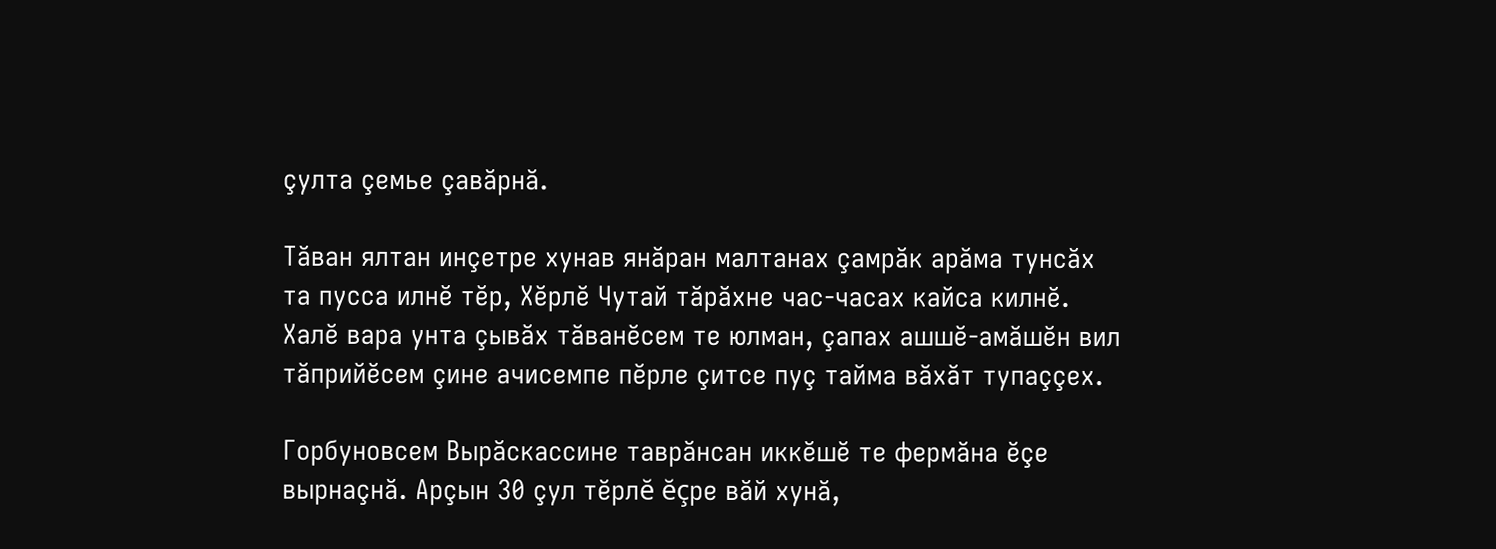çулта çемье çавăрнă.

Тăван ялтан инçетре хунав янăран малтанах çамрăк арăма тунсăх та пусса илнĕ тĕр, Хĕрлĕ Чутай тăрăхне час-часах кайса килнĕ. Халĕ вара унта çывăх тăванĕсем те юлман, çапах ашшĕ-амăшĕн вил тăприйĕсем çине ачисемпе пĕрле çитсе пуç тайма вăхăт тупаççех.

Горбуновсем Вырăскассине таврăнсан иккĕшĕ те фермăна ĕçе вырнаçнă. Арçын 30 çул тĕрлĕ ĕçре вăй хунă,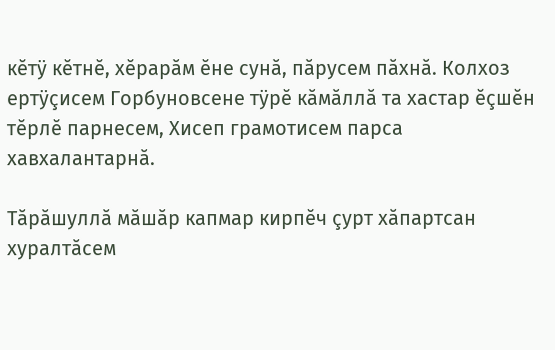кĕтÿ кĕтнĕ, хĕрарăм ĕне сунă, пăрусем пăхнă. Колхоз ертÿçисем Горбуновсене тÿрĕ кăмăллă та хастар ĕçшĕн тĕрлĕ парнесем, Хисеп грамотисем парса хавхалантарнă.

Тăрăшуллă мăшăр капмар кирпĕч çурт хăпартсан хуралтăсем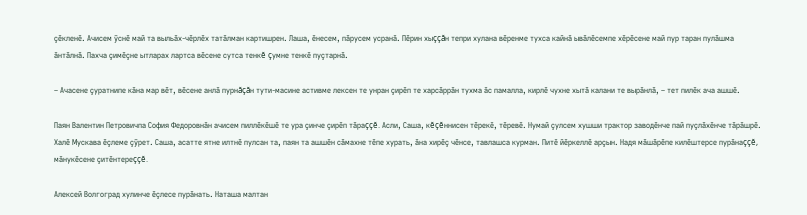çĕкленĕ. Ачисем ÿснĕ май та выльăх-чĕрлĕх татăлман картишрен. Лаша, ĕнесем, пăрусем усранă. Пĕрин хыççăн тепри хулана вĕренме тухса кайнă ывăлĕсемпе хĕрĕсене май пур таран пулăшма ăнтăлнă. Пахча çимĕçне ытларах лартса вĕсене сутса тенкĕ çумне тенкĕ пуçтарнă.

– Ачасене çуратнипе кăна мар вĕт, вĕсене анлă пурнăçăн тути-масине астивме лексен те унран çирĕп те харсăррăн тухма ăс памалла, кирлĕ чухне хытă калани те вырăнлă, – тет пилĕк ача ашшĕ.

Паян Валентин Петровичпа София Федоровнăн ачисем пиллĕкĕшĕ те ура çинче çирĕп тăраççĕ. Асли, Саша, кĕçĕннисен тĕрекĕ, тĕревĕ. Нумай çулсем хушши трактор заводĕнче пай пуçлăхĕнче тăрăшрĕ. Халĕ Мускава ĕçлеме çÿрет. Саша, асатте ятне илтнĕ пулсан та, паян та ашшĕн сăмахне тĕпе хурать, ăна хирĕç чĕнсе, тавлашса курман. Питĕ йĕркеллĕ арçын. Надя мăшăрĕпе килĕштерсе пурăнаççĕ, мăнукĕсене çитĕнтереççĕ.

Алексей Волгоград хулинче ĕçлесе пурăнать. Наташа малтан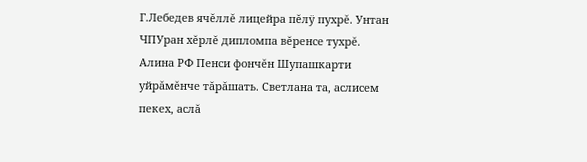Г.Лебедев ячĕллĕ лицейра пĕлÿ пухрĕ. Унтан ЧПУран хĕрлĕ дипломпа вĕренсе тухрĕ. Алина РФ Пенси фончĕн Шупашкарти уйрăмĕнче тăрăшать. Светлана та, аслисем пекех, аслă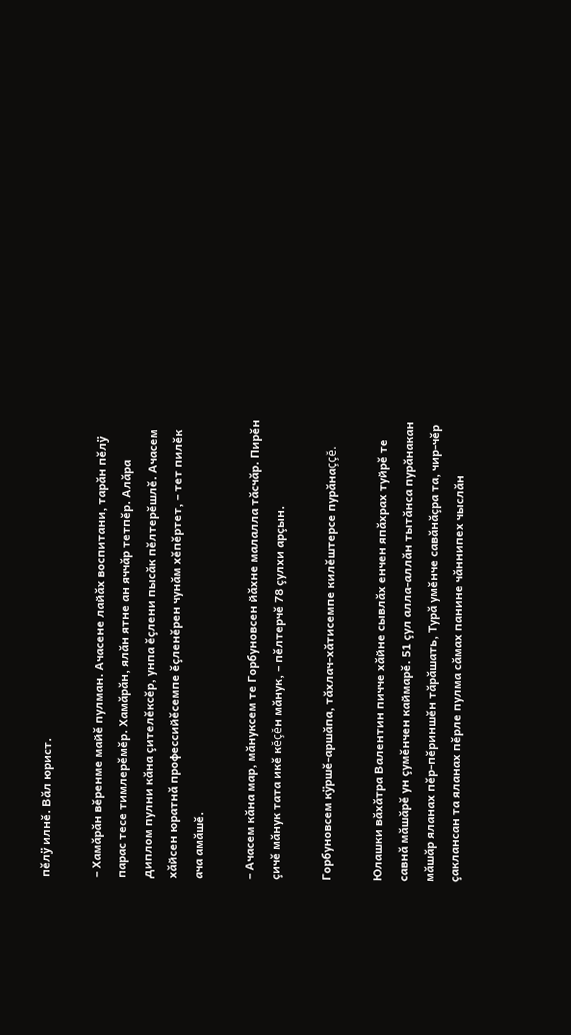пĕлÿ илнĕ. Вăл юрист.

– Хамăрăн вĕренме майĕ пулман. Ачасене лайăх воспитани, тарăн пĕлÿ парас тесе тимлерĕмĕр. Хамăрăн, ялăн ятне ан яччăр тетпĕр. Алăра диплом пулни кăна çителĕксĕр, унпа ĕçлени пысăк пĕлтерĕшлĕ. Ачасем хăйсен юратнă профессийĕсемпе ĕçленĕрен чунăм хĕпĕртет, – тет пилĕк ача амăшĕ.

– Ачасем кăна мар, мăнуксем те Горбуновсен йăхне малалла тăсчăр. Пирĕн çичĕ мăнук тата икĕ кĕçĕн мăнук, – пĕлтерчĕ 78 çулхи арçын.

Горбуновсем кÿршĕ-аршăпа, тăхлач-хăтисемпе килĕштерсе пурăнаççĕ.

Юлашки вăхăтра Валентин пичче хăйне сывлăх енчен япăхрах туйрĕ те савнă мăшăрĕ ун çумĕнчен каймарĕ. 51 çул алла-аллăн тытăнса пурăнакан мăшăр яланах пĕр-пĕриншĕн тăрăшать, Турă умĕнче савăнăçра та, чир-чĕр çаклансан та яланах пĕрле пулма сăмах панине чăннипех чыслăн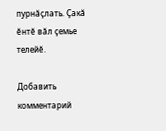пурнăçлать. Çакă ĕнтĕ вăл çемье телейĕ.

Добавить комментарий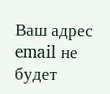Ваш адрес email не будет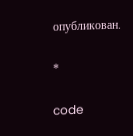опубликован.

*

code